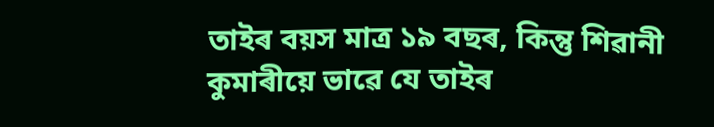তাইৰ বয়স মাত্ৰ ১৯ বছৰ, কিন্তু শিৱানী কুমাৰীয়ে ভাৱে যে তাইৰ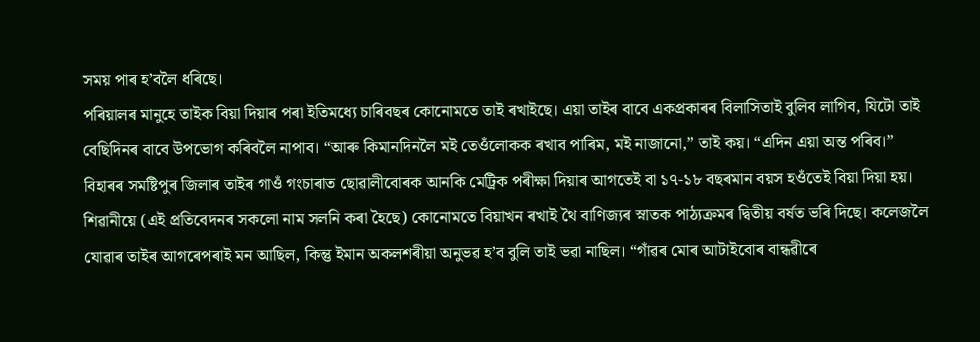সময় পাৰ হ’বলৈ ধৰিছে।
পৰিয়ালৰ মানুহে তাইক বিয়া দিয়াৰ পৰা ইতিমধ্যে চাৰিবছৰ কোনোমতে তাই ৰখাইছে। এয়া তাইৰ বাবে একপ্ৰকাৰৰ বিলাসিতাই বুলিব লাগিব, যিটো তাই বেছিদিনৰ বাবে উপভোগ কৰিবলৈ নাপাব। “আৰু কিমানদিনলৈ মই তেওঁলোকক ৰখাব পাৰিম, মই নাজানো,” তাই কয়। “এদিন এয়া অন্ত পৰিব।”
বিহাৰৰ সমষ্টিপুৰ জিলাৰ তাইৰ গাওঁ গংচাৰাত ছোৱালীবোৰক আনকি মেট্ৰিক পৰীক্ষা দিয়াৰ আগতেই বা ১৭-১৮ বছৰমান বয়স হওঁতেই বিয়া দিয়া হয়।
শিৱানীয়ে (এই প্ৰতিবেদনৰ সকলো নাম সলনি কৰা হৈছে) কোনোমতে বিয়াখন ৰখাই থৈ বাণিজ্যৰ স্নাতক পাঠ্যক্ৰমৰ দ্বিতীয় বৰ্ষত ভৰি দিছে। কলেজলৈ যোৱাৰ তাইৰ আগৰেপৰাই মন আছিল, কিন্তু ইমান অকলশৰীয়া অনুভৱ হ’ব বুলি তাই ভৱা নাছিল। “গাঁৱৰ মোৰ আটাইবোৰ বান্ধৱীৰে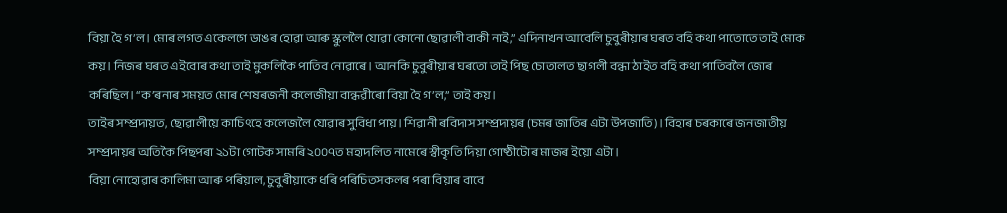বিয়া হৈ গ’ল। মোৰ লগত একেলগে ডাঙৰ হোৱা আৰু স্কুললৈ যোৱা কোনো ছোৱালী বাকী নাই,” এদিনাখন আবেলি চুবুৰীয়াৰ ঘৰত বহি কথা পাতোতে তাই মোক কয়। নিজৰ ঘৰত এইবোৰ কথা তাই মুকলিকৈ পাতিব নোৱাৰে। আনকি চুবুৰীয়াৰ ঘৰতো তাই পিছ চোতালত ছাগলী বন্ধা ঠাইত বহি কথা পাতিবলৈ জোৰ কৰিছিল। “ক’ৰনাৰ সময়ত মোৰ শেষৰজনী কলেজীয়া বান্ধৱীৰো বিয়া হৈ গ’ল,” তাই কয়।
তাইৰ সম্প্ৰদায়ত, ছোৱালীয়ে কাচিৎহে কলেজলৈ যোৱাৰ সুবিধা পায়। শিৱানী ৰবিদাস সম্প্ৰদায়ৰ (চমৰ জাতিৰ এটা উপজাতি)। বিহাৰ চৰকাৰে জনজাতীয় সম্প্ৰদায়ৰ অতিকৈ পিছপৰা ২১টা গোটক সামৰি ২০০৭ত মহাদলিত নামেৰে স্বীকৃতি দিয়া গোষ্ঠীটোৰ মাজৰ ইয়ো এটা।
বিয়া নোহোৱাৰ কালিমা আৰু পৰিয়াল, চুবুৰীয়াকে ধৰি পৰিচিতসকলৰ পৰা বিয়াৰ বাবে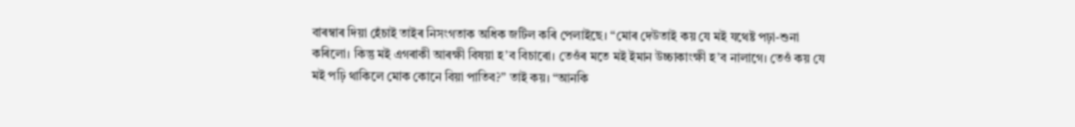বাৰম্বাৰ দিয়া হেঁচাই তাইৰ নিসংগতাক অধিক জটিল কৰি পেলাইছে। “মোৰ দেউতাই কয় যে মই যথেষ্ট পঢ়া-শুনা কৰিলো। কিন্তু মই এগৰাকী আৰক্ষী বিষয়া হ’ব বিচাৰো। তেওঁৰ মতে মই ইমান উচ্চাকাংক্ষী হ’ব নালাগে। তেওঁ কয় যে মই পঢ়ি থাকিলে মোক কোনে বিয়া পাতিব?” তাই কয়। “আনকি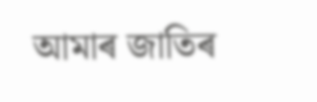আমাৰ জাতিৰ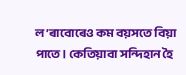ল’ৰাবোৰেও কম বয়সতে বিয়া পাতে। কেতিয়াবা সন্দিহান হৈ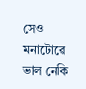সেও মনাটোৱে ভাল নেকি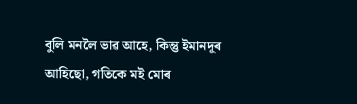বুলি মনলৈ ভাৱ আহে, কিন্তু ইমানদূৰ আহিছো, গতিকে মই মোৰ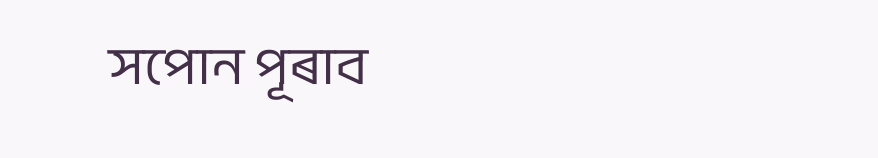সপোন পূৰাব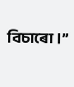বিচাৰো।”